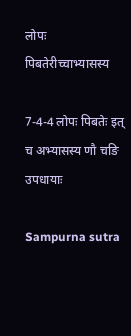लोपः पिबतेरीच्चाभ्यासस्य

7-4-4 लोपः पिबतेः इत् च अभ्यासस्य णौ चङि उपधायाः

Sampurna sutra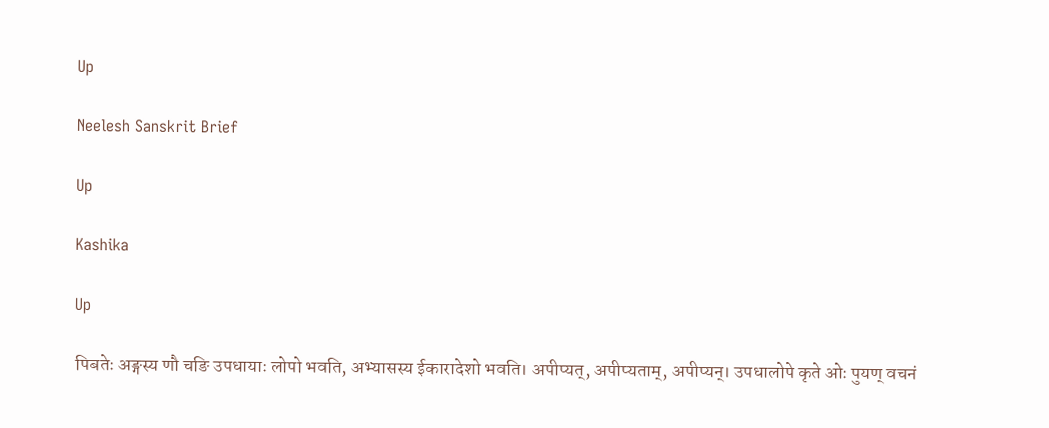Up

Neelesh Sanskrit Brief

Up

Kashika

Up

पिबतेः अङ्गस्य णौ चङि उपधायाः लोपो भवति, अभ्यासस्य ईकारादेशो भवति। अपीप्यत्, अपीप्यताम्, अपीप्यन्। उपधालोपे कृते ओः पुयण् वचनं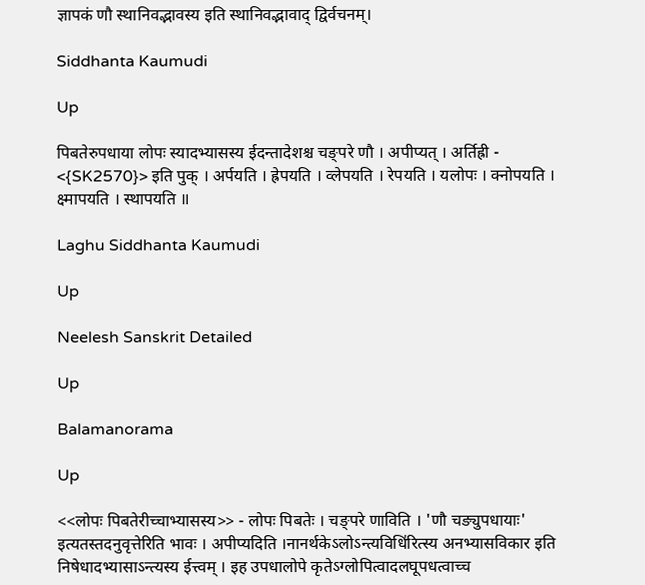ज्ञापकं णौ स्थानिवद्भावस्य इति स्थानिवद्भावाद् द्विर्वचनम्।

Siddhanta Kaumudi

Up

पिबतेरुपधाया लोपः स्यादभ्यासस्य ईदन्तादेशश्च चङ्परे णौ । अपीप्यत् । अर्तिह्री - <{SK2570}> इति पुक् । अर्पयति । ह्रेपयति । व्लेपयति । रेपयति । यलोपः । क्नोपयति । क्ष्मापयति । स्थापयति ॥

Laghu Siddhanta Kaumudi

Up

Neelesh Sanskrit Detailed

Up

Balamanorama

Up

<<लोपः पिबतेरीच्चाभ्यासस्य>> - लोपः पिबतेः । चङ्परे णाविति । 'णौ चङ्युपधायाः' इत्यतस्तदनुवृत्तेरिति भावः । अपीप्यदिति ।नानर्थकेऽलोऽन्त्यविधि॑रित्स्य अनभ्यासविकार इति निषेधादभ्यासाऽन्त्यस्य ईत्त्वम् । इह उपधालोपे कृतेऽग्लोपित्वादलघूपधत्वाच्च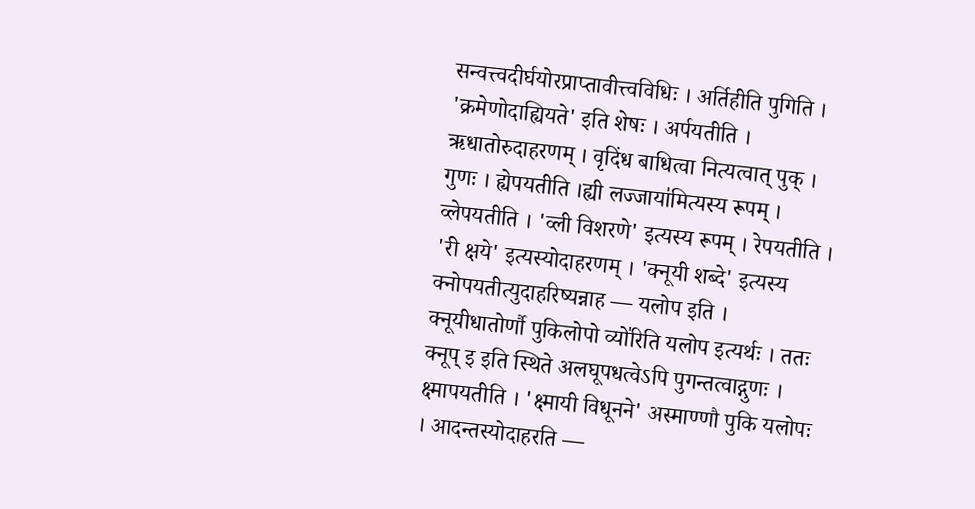सन्वत्त्वदीर्घयोरप्राप्तावीत्त्वविधिः । अर्तिहीति पुगिति । 'क्रमेणोदाह्यियते' इति शेषः । अर्पयतीति । ऋधातोरुदाहरणम् । वृदिंध बाधित्वा नित्यत्वात् पुक् । गुणः । ह्येपयतीति ।ह्यी लज्जाया॑मित्यस्य रूपम् । व्लेपयतीति । 'व्ली विशरणे' इत्यस्य रूपम् । रेपयतीति । 'री क्षये' इत्यस्योदाहरणम् । 'क्नूयी शब्दे' इत्यस्य क्नोपयतीत्युदाहरिष्यन्नाह — यलोप इति । क्नूयीधातोर्णौ पुकिलोपो व्यो॑रिति यलोप इत्यर्थः । ततः क्नूप् इ इति स्थिते अलघूपधत्वेऽपि पुगन्तत्वाद्गुणः । क्ष्मापयतीति । 'क्ष्मायी विधूनने' अस्माण्णौ पुकि यलोपः । आदन्तस्योदाहरति —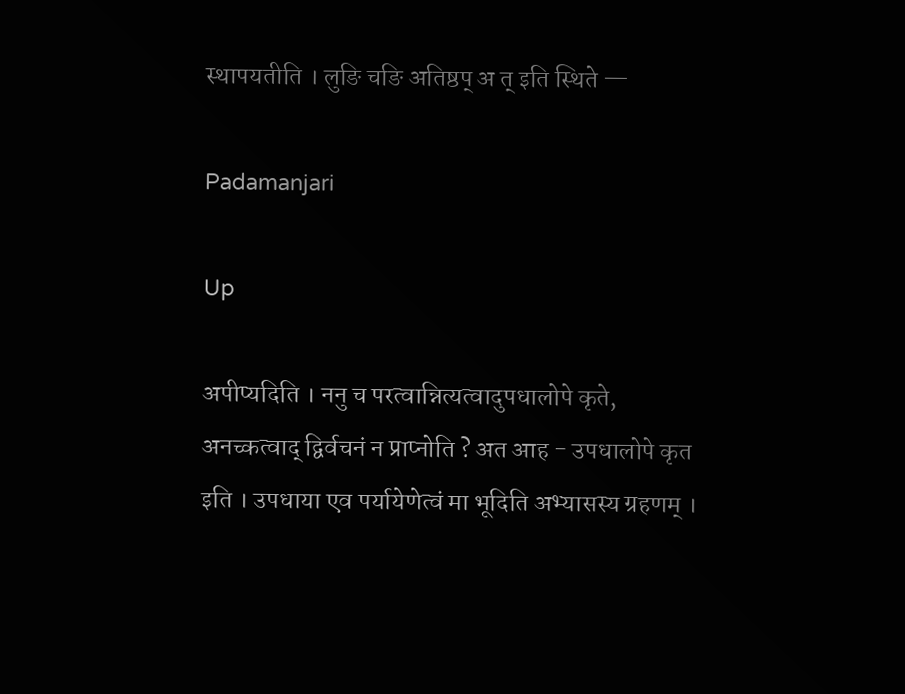स्थापयतीति । लुङि चङि अतिष्ठप् अ त् इति स्थिते —

Padamanjari

Up

अपीप्यदिति । ननु च परत्वान्नित्यत्वादुपधालोपे कृते, अनच्कत्वाद् द्विर्वचनं न प्राप्नोति ? अत आह - उपधालोपे कृत इति । उपधाया एव पर्यायेणेत्वं मा भूदिति अभ्यासस्य ग्रहणम् ।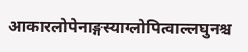आकारलोपेनाङ्गस्याग्लोपित्वाल्लघुनश्च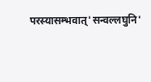परस्यासम्भवात्'सन्वल्लघुनि'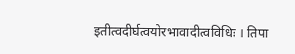इतीत्वदीर्घत्वयोरभावादीत्वविधिः । तिपा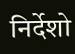निर्देशो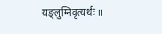यङ्लुग्निवृत्यर्थः ॥